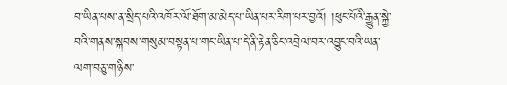བ་ཡིན་པས་ན་སྲིད་པའི་འཁོར་ལོ་ཐོག་མ་མེད་པ་ཡིན་པར་རིག་པར་བྱའོ། །ཕུང་པོའི་རྒྱུན་སྐྱེ་བའི་གནས་སྐབས་གསུམ་བསྟན་པ་གང་ཡིན་པ་དེ་ནི་རྟེན་ཅིང་འབྲེལ་བར་འབྱུང་བའི་ཡན་ལག་བཅུ་གཉིས་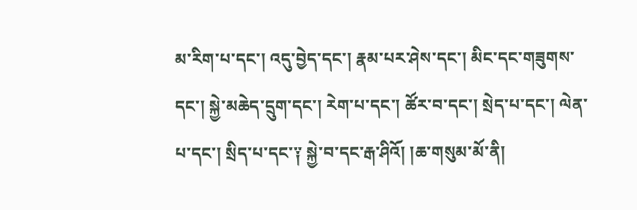མ་རིག་པ་དང་། འདུ་བྱེད་དང་། རྣམ་པར་ཤེས་དང་། མིང་དང་གཟུགས་དང་། སྐྱེ་མཆེད་དྲུག་དང་། རེག་པ་དང་། ཚོར་བ་དང་། སྲེད་པ་དང་། ལེན་པ་དང་། སྲིད་པ་དང་༑ སྐྱེ་བ་དང་རྒ་ཤིའོ། །ཆ་གསུམ་མོ་ནི།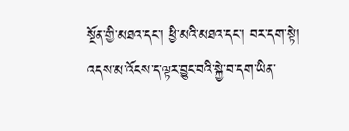སྔོན་གྱི་མཐའ་དང་། ཕྱི་མའི་མཐའ་དང་། བར་དག་སྟེ། འདས་མ་འོངས་ད་ལྟར་བྱུང་བའི་སྐྱེ་བ་དག་ཡིན་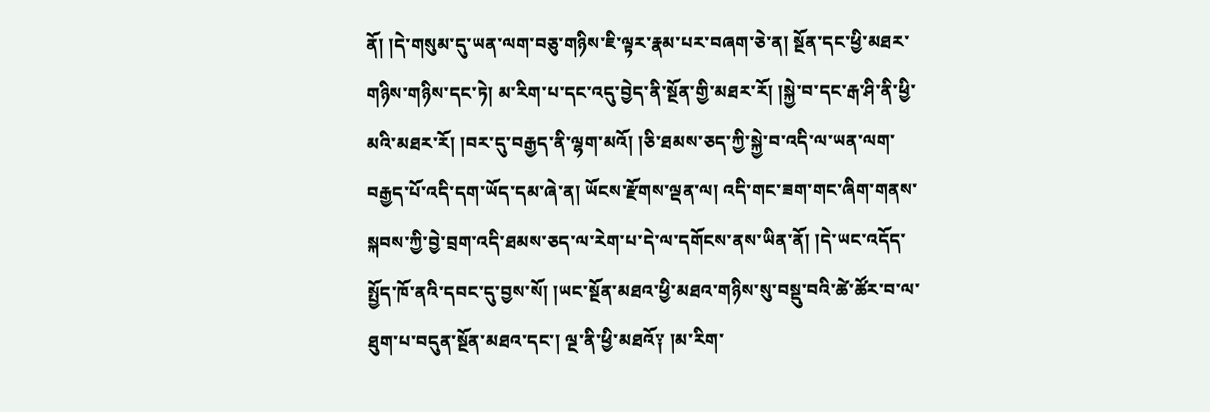ནོ། །དེ་གསུམ་དུ་ཡན་ལག་བཅུ་གཉིས་ཇི་ལྟར་རྣམ་པར་བཞག་ཅེ་ན། སྔོན་དང་ཕྱི་མཐར་གཉིས་གཉིས་དང་ཏེ། མ་རིག་པ་དང་འདུ་བྱེད་ནི་སྔོན་གྱི་མཐར་རོ། །སྐྱེ་བ་དང་རྒ་ཤི་ནི་ཕྱི་མའི་མཐར་རོ། །བར་དུ་བརྒྱད་ནི་ལྷག་མའོ། །ཅི་ཐམས་ཅད་ཀྱི་སྐྱེ་བ་འདི་ལ་ཡན་ལག་བརྒྱད་པོ་འདི་དག་ཡོད་དམ་ཞེ་ན། ཡོངས་རྫོགས་ལྡན་ལ། འདི་གང་ཟག་གང་ཞིག་གནས་སྐབས་ཀྱི་བྱེ་བྲག་འདི་ཐམས་ཅད་ལ་རེག་པ་དེ་ལ་དགོངས་ནས་ཡིན་ནོ། །དེ་ཡང་འདོད་སྤྱོད་ཁོ་ནའི་དབང་དུ་བྱས་སོ། །ཡང་སྔོན་མཐའ་ཕྱི་མཐའ་གཉིས་སུ་བསྡུ་བའི་ཚེ་ཚོར་བ་ལ་ཐུག་པ་བདུན་སྔོན་མཐའ་དང་། ལྔ་ནི་ཕྱི་མཐའོ༑ །མ་རིག་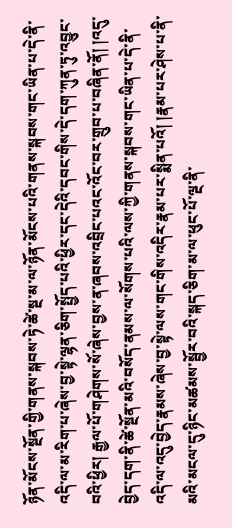ཉོན་མོངས་སྔོན་གྱི་གནས་སྐབས་ཏེ་ཚེ་སྔ་མ་ལ་ཉོན་མོངས་པའི་གནས་སྐབས་གང་ཡིན་པ་དེ་ནི་འདི་ལ་མ་རིག་པ་ཞེས་བྱ་སྟེ་ལྷན་ཅིག་སྤྱོད་པའི་ཕྱིར་དང་དེའི་དབང་གིས་དེ་དག་ཀུན་ཏུ་འབྱུང་བའི་ཕྱིར། རྒྱལ་པོ་གཤེགས་སོ་ཞེས་བྱས་ན་ཞབས་འབྲིང་པའང་འོང་བར་གྲུབ་པ་བཞིན་ནོ། །འདུ་བྱེད་དག་ནི་ཚེ་སྔོན་མའི་བསོད་ནམས་ལ་སོགས་པའི་ལས་ཀྱི་གནས་སྐབས་གང་ཡིན་པ་དེ་ནི་འདི་ལ་འདུ་བྱེད་རྣམས་ཞེས་བྱ་སྟེ་ལས་གང་གིས་འདིར་རྣམ་པར་སྨིན་པའོ། །རྣམ་པར་ཤེས་པ་ནི་མའི་མངལ་དུ་ཉིང་མཚམས་སྦྱོར་བའི་སྐད་ཅིག་མ་ལ་ཕུང་པོ་ལྔ་ནི་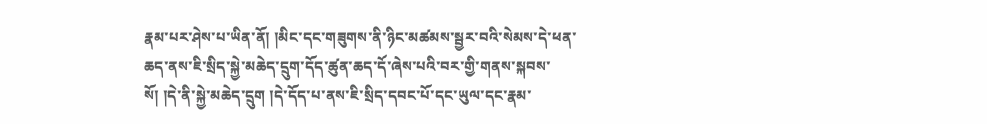རྣམ་པར་ཤེས་པ་ཡིན་ནོ། །མིང་དང་གཟུགས་ནི་ཉིང་མཚམས་སྦྱར་བའི་སེམས་དེ་ཕན་ཆད་ནས་ཇི་སྲིད་སྐྱེ་མཆེད་དྲུག་དོད་ཚུན་ཆད་དོ་ཞེས་པའི་བར་གྱི་གནས་སྐབས་སོ། །དེ་ནི་སྐྱེ་མཆེད་དྲུག །དེ་དོད་པ་ནས་ཇི་སྲིད་དབང་པོ་དང་ཡུལ་དང་རྣམ་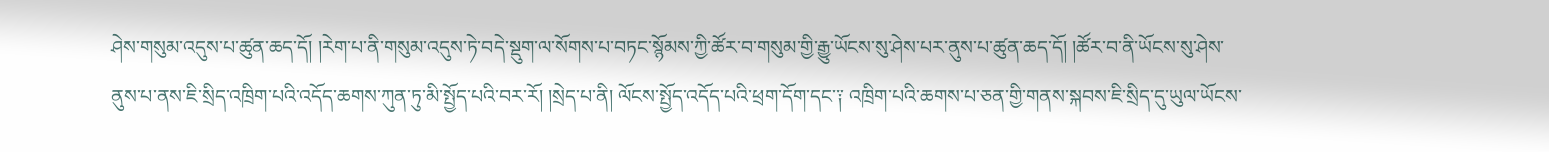ཤེས་གསུམ་འདུས་པ་ཚུན་ཆད་དོ། །རེག་པ་ནི་གསུམ་འདུས་ཏེ་བདེ་སྡུག་ལ་སོགས་པ་བཏང་སྙོམས་ཀྱི་ཚོར་བ་གསུམ་གྱི་རྒྱུ་ཡོངས་སུ་ཤེས་པར་ནུས་པ་ཚུན་ཆད་དོ། །ཚོར་བ་ནི་ཡོངས་སུ་ཤེས་ནུས་པ་ནས་ཇི་སྲིད་འཁྲིག་པའི་འདོད་ཆགས་ཀུན་ཏུ་མི་སྤྱོད་པའི་བར་རོ། །སྲེད་པ་ནི། ལོངས་སྤྱོད་འདོད་པའི་ཕྲག་དོག་དང་༑ འཁྲིག་པའི་ཆགས་པ་ཅན་གྱི་གནས་སྐབས་ཇི་སྲིད་དུ་ཡུལ་ཡོངས་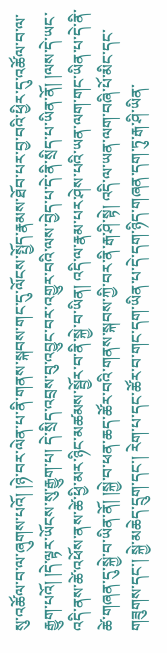སུ་འཚོལ་བ་ལ་ཞུགས་པའོ། །ཉེ་བར་ལེན་པ་ནི་གནས་སྐབས་གང་དུ་ལོངས་སྤྱོད་རྣམས་ཐོབ་པར་བྱ་བའི་ཕྱིར་དུ་འཚོལ་བ་ལ་རྒྱུག་པའོ། །དེ་ལྟར་ཡོངས་སུ་རྒྱུག་པ། དེ་སྲིད་འབྲས་བུ་འབྱུང་བར་འགྱུར་བའི་ལས་བྱེད་པ་དེ་ནི་སྲིད་པ་ཡིན་ནོ། །ལས་དེ་ཡང་འདི་ནས་ཚེ་འཕོས་ནས་ཚེ་ཕྱི་མར་ཉིང་མཚམས་སྦྱོར་བ་ནི་སྐྱེ་བ་ཡིན། འདི་ལ་རྣམ་པར་ཤེས་པའི་ཡན་ལག་གང་ཡིན་པ་དེ་ནི་ཚེ་གཞན་དུ་སྐྱེ་བ་ཡིན་ནོ། །སྐྱེ་བ་ཕན་ཆད་ཚོར་བའི་གནས་སྐབས་ཀྱི་བར་ནི་རྒ་ཤི་སྟེ། འདི་ལ་ཡན་ལག་བཞི་པོ་མིང་དང་གཟུགས་དང་། སྐྱེ་མཆེད་དྲུག་དང་། རེག་པ་དང་ཚོར་བ་གང་དག་ཡིན་པ་དེ་དག་ཉིད་གཞན་དག་ཏུ་རྒ་ཤི་ཡིན་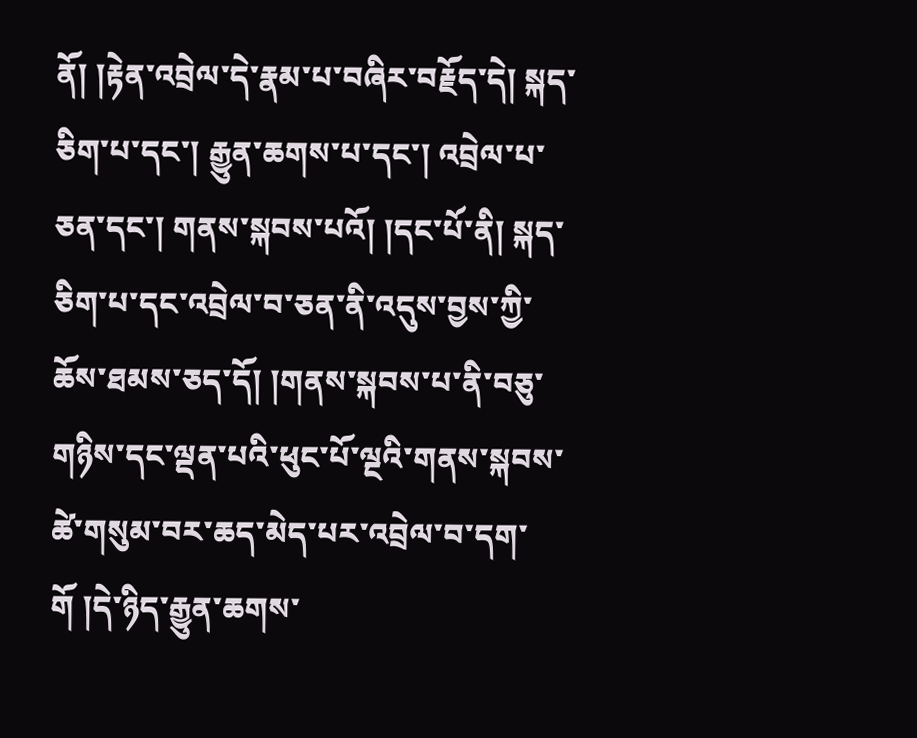ནོ། །རྟེན་འབྲེལ་དེ་རྣམ་པ་བཞིར་བརྗོད་དེ། སྐད་ཅིག་པ་དང་། རྒྱུན་ཆགས་པ་དང་། འབྲེལ་པ་ཅན་དང་། གནས་སྐབས་པའོ། །དང་པོ་ནི། སྐད་ཅིག་པ་དང་འབྲེལ་བ་ཅན་ནི་འདུས་བྱས་ཀྱི་ཆོས་ཐམས་ཅད་དོ། །གནས་སྐབས་པ་ནི་བཅུ་གཉིས་དང་ལྡན་པའི་ཕུང་པོ་ལྔའི་གནས་སྐབས་ཚེ་གསུམ་བར་ཆད་མེད་པར་འབྲེལ་བ་དག་གོ །དེ་ཉིད་རྒྱུན་ཆགས་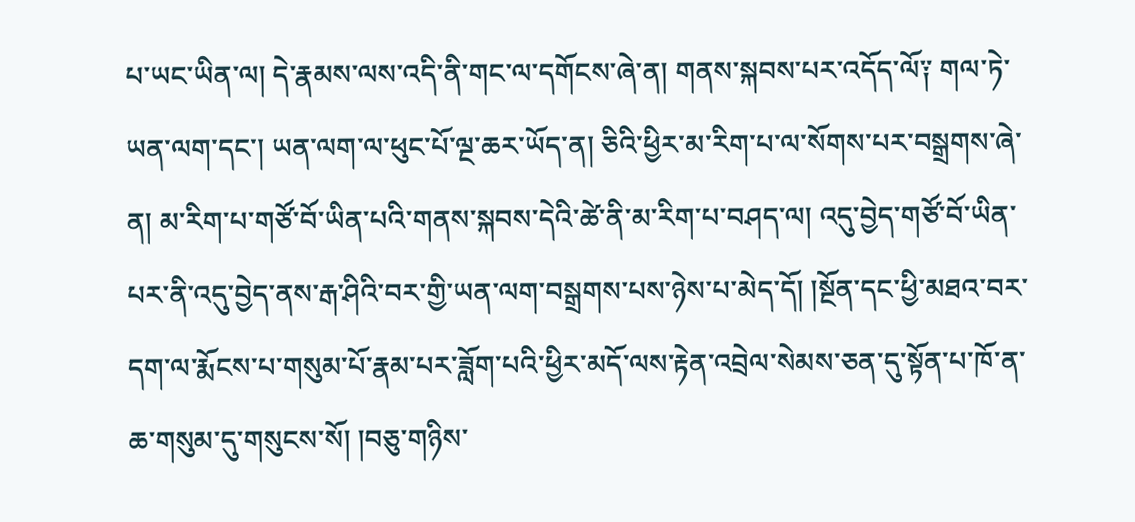པ་ཡང་ཡིན་ལ། དེ་རྣམས་ལས་འདི་ནི་གང་ལ་དགོངས་ཞེ་ན། གནས་སྐབས་པར་འདོད་ལོ༑ གལ་ཏེ་ཡན་ལག་དང་། ཡན་ལག་ལ་ཕུང་པོ་ལྔ་ཆར་ཡོད་ན། ཅིའི་ཕྱིར་མ་རིག་པ་ལ་སོགས་པར་བསྒྲགས་ཞེ་ན། མ་རིག་པ་གཙོ་བོ་ཡིན་པའི་གནས་སྐབས་དེའི་ཚེ་ནི་མ་རིག་པ་བཤད་ལ། འདུ་བྱེད་གཙོ་བོ་ཡིན་པར་ནི་འདུ་བྱེད་ནས་རྒ་ཤིའི་བར་གྱི་ཡན་ལག་བསྒྲགས་པས་ཉེས་པ་མེད་དོ། །སྔོན་དང་ཕྱི་མཐའ་བར་དག་ལ་རྨོངས་པ་གསུམ་པོ་རྣམ་པར་ཟློག་པའི་ཕྱིར་མདོ་ལས་རྟེན་འབྲེལ་སེམས་ཅན་དུ་སྟོན་པ་ཁོ་ན་ཆ་གསུམ་དུ་གསུངས་སོ། །བཅུ་གཉིས་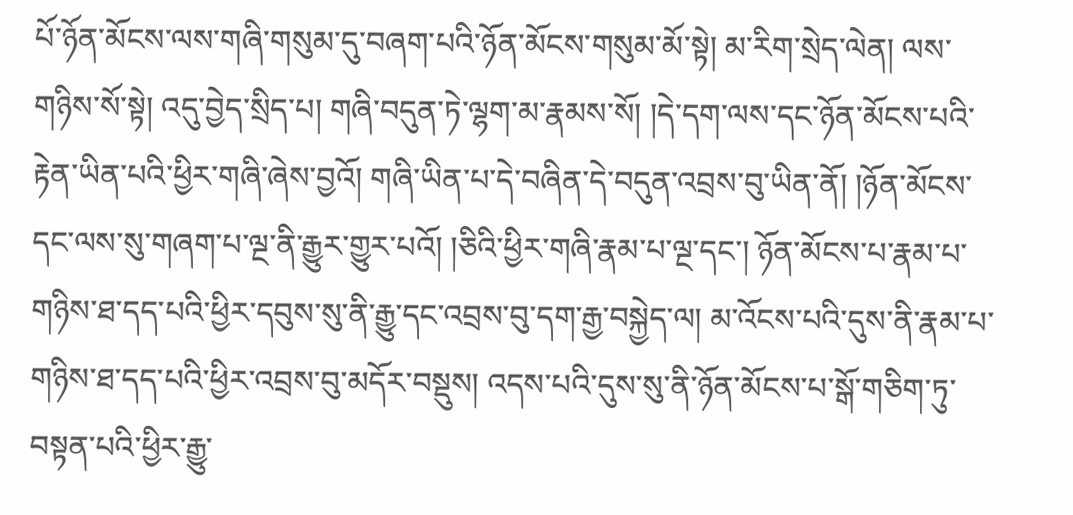པོ་ཉོན་མོངས་ལས་གཞི་གསུམ་དུ་བཞག་པའི་ཉོན་མོངས་གསུམ་མོ་སྟེ། མ་རིག་སྲེད་ལེན། ལས་གཉིས་སོ་སྟེ། འདུ་བྱེད་སྲིད་པ། གཞི་བདུན་ཏེ་ལྷག་མ་རྣམས་སོ། །དེ་དག་ལས་དང་ཉོན་མོངས་པའི་རྟེན་ཡིན་པའི་ཕྱིར་གཞི་ཞེས་བྱའོ། གཞི་ཡིན་པ་དེ་བཞིན་དེ་བདུན་འབྲས་བུ་ཡིན་ནོ། །ཉོན་མོངས་དང་ལས་སུ་གཞག་པ་ལྔ་ནི་རྒྱུར་གྱུར་པའོ། །ཅིའི་ཕྱིར་གཞི་རྣམ་པ་ལྔ་དང་། ཉོན་མོངས་པ་རྣམ་པ་གཉིས་ཐ་དད་པའི་ཕྱིར་དབུས་སུ་ནི་རྒྱུ་དང་འབྲས་བུ་དག་རྒྱ་བསྐྱེད་ལ། མ་འོངས་པའི་དུས་ནི་རྣམ་པ་གཉིས་ཐ་དད་པའི་ཕྱིར་འབྲས་བུ་མདོར་བསྡུས། འདས་པའི་དུས་སུ་ནི་ཉོན་མོངས་པ་སྒོ་གཅིག་ཏུ་བསྟན་པའི་ཕྱིར་རྒྱུ་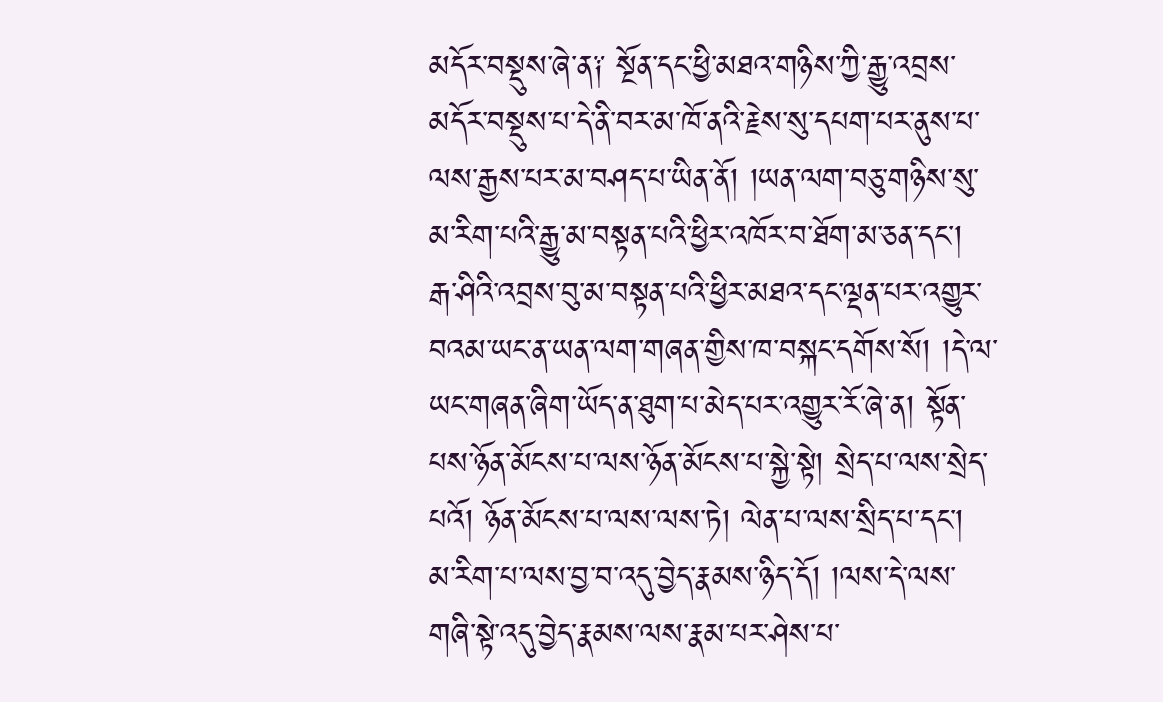མདོར་བསྡུས་ཞེ་ན༑ སྔོན་དང་ཕྱི་མཐའ་གཉིས་ཀྱི་རྒྱུ་འབྲས་མདོར་བསྡུས་པ་དེ་ནི་བར་མ་ཁོ་ནའི་རྗེས་སུ་དཔག་པར་ནུས་པ་ལས་རྒྱས་པར་མ་བཤད་པ་ཡིན་ནོ། །ཡན་ལག་བཅུ་གཉིས་སུ་མ་རིག་པའི་རྒྱུ་མ་བསྟན་པའི་ཕྱིར་འཁོར་བ་ཐོག་མ་ཅན་དང་། རྒ་ཤིའི་འབྲས་བུ་མ་བསྟན་པའི་ཕྱིར་མཐའ་དང་ལྡན་པར་འགྱུར་བའམ་ཡང་ན་ཡན་ལག་གཞན་གྱིས་ཁ་བསྐང་དགོས་སོ། །དེ་ལ་ཡང་གཞན་ཞིག་ཡོད་ན་ཐུག་པ་མེད་པར་འགྱུར་རོ་ཞེ་ན། སྟོན་པས་ཉོན་མོངས་པ་ལས་ཉོན་མོངས་པ་སྐྱེ་སྟེ། སྲེད་པ་ལས་སྲེད་པའོ། ཉོན་མོངས་པ་ལས་ལས་ཏེ། ལེན་པ་ལས་སྲིད་པ་དང་། མ་རིག་པ་ལས་བྱ་བ་འདུ་བྱེད་རྣམས་ཉིད་དོ། །ལས་དེ་ལས་གཞི་སྟེ་འདུ་བྱེད་རྣམས་ལས་རྣམ་པར་ཤེས་པ་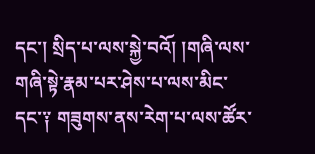དང་། སྲིད་པ་ལས་སྐྱེ་བའོ། །གཞི་ལས་གཞི་སྟེ་རྣམ་པར་ཤེས་པ་ལས་མིང་དང་༑ གཟུགས་ནས་རེག་པ་ལས་ཚོར་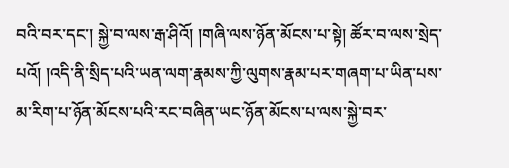བའི་བར་དང་། སྐྱེ་བ་ལས་རྒ་ཤིའོ། །གཞི་ལས་ཉོན་མོངས་པ་སྟེ། ཚོར་བ་ལས་སྲེད་པའོ། །འདི་ནི་སྲིད་པའི་ཡན་ལག་རྣམས་ཀྱི་ལུགས་རྣམ་པར་གཞག་པ་ཡིན་པས་མ་རིག་པ་ཉོན་མོངས་པའི་རང་བཞིན་ཡང་ཉོན་མོངས་པ་ལས་སྐྱེ་བར་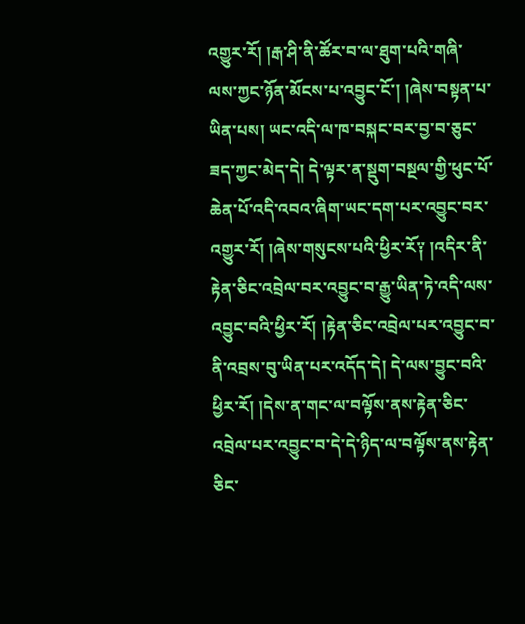འགྱུར་རོ། །རྒ་ཤི་ནི་ཚོར་བ་ལ་ཐུག་པའི་གཞི་ལས་ཀྱང་ཉོན་མོངས་པ་འབྱུང་ངོ་། །ཞེས་བསྟན་པ་ཡིན་པས། ཡང་འདི་ལ་ཁ་བསྐང་བར་བྱ་བ་ཅུང་ཟད་ཀྱང་མེད་དེ། དེ་ལྟར་ན་སྡུག་བསྔལ་གྱི་ཕུང་པོ་ཆེན་པོ་འདི་འབའ་ཞིག་ཡང་དག་པར་འབྱུང་བར་འགྱུར་རོ། །ཞེས་གསུངས་པའི་ཕྱིར་རོ༑ །འདིར་ནི་རྟེན་ཅིང་འབྲེལ་བར་འབྱུང་བ་རྒྱུ་ཡིན་ཏེ་འདི་ལས་འབྱུང་བའི་ཕྱིར་རོ། །རྟེན་ཅིང་འབྲེལ་པར་འབྱུང་བ་ནི་འབྲས་བུ་ཡིན་པར་འདོད་དེ། དེ་ལས་བྱུང་བའི་ཕྱིར་རོ། །དེས་ན་གང་ལ་བལྟོས་ནས་རྟེན་ཅིང་འབྲེལ་པར་འབྱུང་བ་དེ་དེ་ཉིད་ལ་བལྟོས་ནས་རྟེན་ཅིང་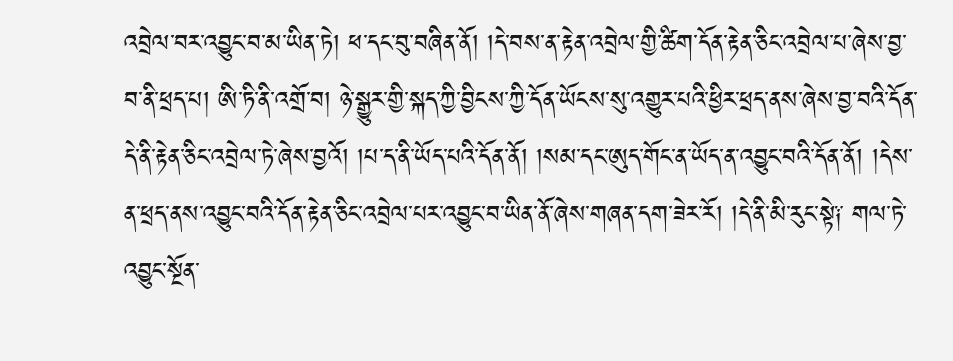འབྲེལ་བར་འབྱུང་བ་མ་ཡིན་ཏེ། ཕ་དང་བུ་བཞིན་ནོ། །དེ་བས་ན་རྟེན་འབྲེལ་གྱི་ཚིག་དོན་རྟེན་ཅིང་འབྲེལ་པ་ཞེས་བྱ་བ་ནི་ཕྲད་པ། ཨི་ཏི་ནི་འགྲོ་བ། ཉེ་སྒྱུར་གྱི་སྐད་ཀྱི་བྱིངས་ཀྱི་དོན་ཡོངས་སུ་འགྱུར་པའི་ཕྱིར་ཕྲད་ནས་ཞེས་བྱ་བའི་དོན་དེ་ནི་རྟེན་ཅིང་འབྲེལ་ཏེ་ཞེས་བྱའོ། །པ་ད་ནི་ཡོད་པའི་དོན་ནོ། །སམ་དང་ཨུད་གོང་ན་ཡོད་ན་འབྱུང་བའི་དོན་ནོ། །དེས་ན་ཕྲད་ནས་འབྱུང་བའི་དོན་རྟེན་ཅིང་འབྲེལ་པར་འབྱུང་བ་ཡིན་ནོ་ཞེས་གཞན་དག་ཟེར་རོ། །དེ་ནི་མི་རུང་སྟེ༑ གལ་ཏེ་འབྱུང་སྔོན་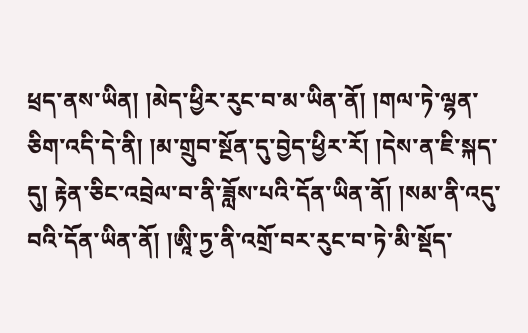ཕྲད་ནས་ཡིན། །མེད་ཕྱིར་རུང་བ་མ་ཡིན་ནོ། །གལ་ཏེ་ལྷན་ཅིག་འདི་དེ་ནི། །མ་གྲུབ་སྔོན་དུ་བྱེད་ཕྱིར་རོ། །དེས་ན་ཇི་སྐད་དུ། རྟེན་ཅིང་འབྲེལ་བ་ནི་ཟློས་པའི་དོན་ཡིན་ནོ། །སམ་ནི་འདུ་བའི་དོན་ཡིན་ནོ། །ཨཱི་ཏྱ་ནི་འགྲོ་བར་རུང་བ་ཏེ་མི་སྡོད་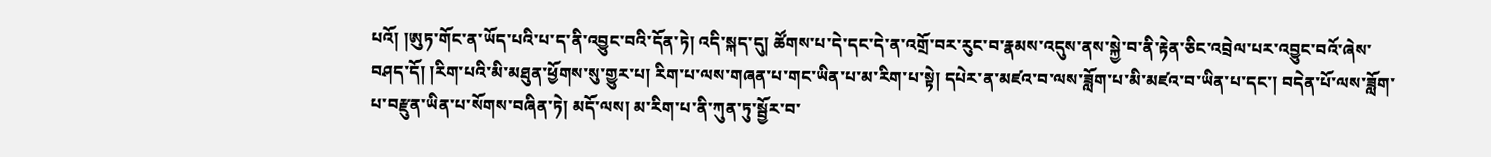པའོ། །ཨུཏ་གོང་ན་ཡོད་པའི་པ་ད་ནི་འབྱུང་བའི་དོན་ཏེ། འདི་སྐད་དུ། ཚོགས་པ་དེ་དང་དེ་ན་འགྲོ་བར་རུང་བ་རྣམས་འདུས་ནས་སྐྱེ་བ་ནི་རྟེན་ཅིང་འབྲེལ་པར་འབྱུང་བའོ་ཞེས་བཤད་དོ། །རིག་པའི་མི་མཐུན་ཕྱོགས་སུ་གྱུར་པ། རིག་པ་ལས་གཞན་པ་གང་ཡིན་པ་མ་རིག་པ་སྟེ། དཔེར་ན་མཛའ་བ་ལས་ཟློག་པ་མི་མཛའ་བ་ཡིན་པ་དང་། བདེན་པོ་ལས་ཟློག་པ་བརྫུན་ཡིན་པ་སོགས་བཞིན་ཏེ། མདོ་ལས། མ་རིག་པ་ནི་ཀུན་ཏུ་སྦྱོར་བ་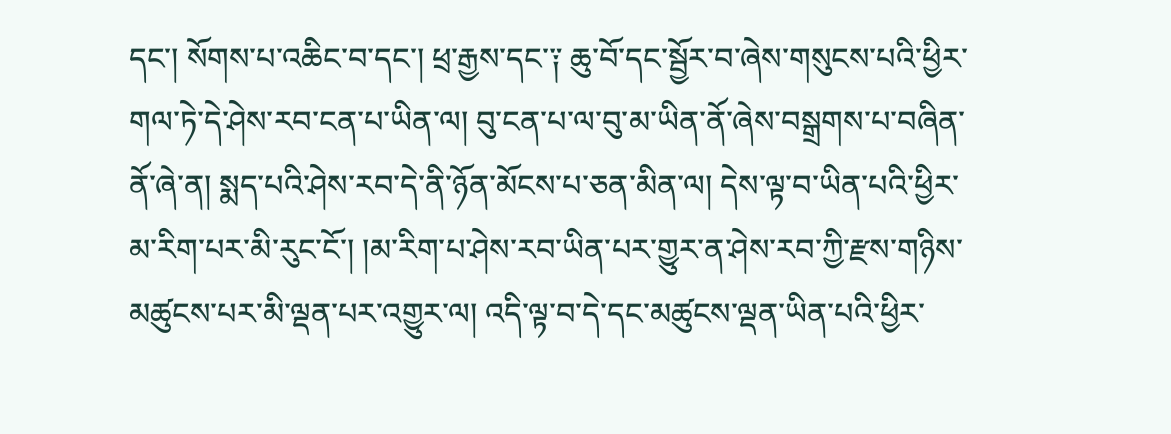དང་། སོགས་པ་འཆིང་བ་དང་། ཕྲ་རྒྱས་དང་༑ ཆུ་བོ་དང་སྦྱོར་བ་ཞེས་གསུངས་པའི་ཕྱིར་གལ་ཏེ་དེ་ཤེས་རབ་ངན་པ་ཡིན་ལ། བུ་ངན་པ་ལ་བུ་མ་ཡིན་ནོ་ཞེས་བསྒྲགས་པ་བཞིན་ནོ་ཞེ་ན། སྨད་པའི་ཤེས་རབ་དེ་ནི་ཉོན་མོངས་པ་ཅན་མིན་ལ། དེས་ལྟ་བ་ཡིན་པའི་ཕྱིར་མ་རིག་པར་མི་རུང་ངོ་། །མ་རིག་པ་ཤེས་རབ་ཡིན་པར་གྱུར་ན་ཤེས་རབ་ཀྱི་རྫས་གཉིས་མཚུངས་པར་མི་ལྡན་པར་འགྱུར་ལ། འདི་ལྟ་བ་དེ་དང་མཚུངས་ལྡན་ཡིན་པའི་ཕྱིར་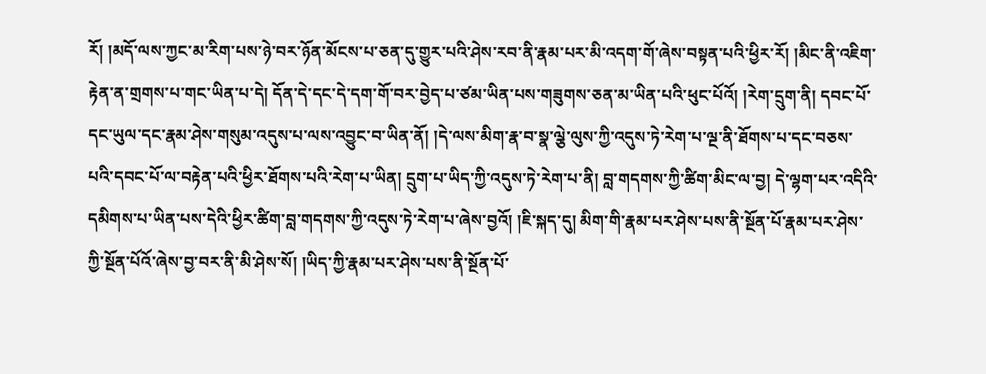རོ། །མདོ་ལས་ཀྱང་མ་རིག་པས་ཉེ་བར་ཉོན་མོངས་པ་ཅན་དུ་གྱུར་པའི་ཤེས་རབ་ནི་རྣམ་པར་མི་འདག་གོ་ཞེས་བསྟན་པའི་ཕྱིར་རོ། །མིང་ནི་འཇིག་རྟེན་ན་གྲགས་པ་གང་ཡིན་པ་དེ། དོན་དེ་དང་དེ་དག་གོ་བར་བྱེད་པ་ཙམ་ཡིན་པས་གཟུགས་ཅན་མ་ཡིན་པའི་ཕུང་པོའོ། །རེག་དྲུག་ནི། དབང་པོ་དང་ཡུལ་དང་རྣམ་ཤེས་གསུམ་འདུས་པ་ལས་འབྱུང་བ་ཡིན་ནོ། །དེ་ལས་མིག་རྣ་བ་སྣ་ལྕེ་ལུས་ཀྱི་འདུས་ཏེ་རེག་པ་ལྔ་ནི་ཐོགས་པ་དང་བཅས་པའི་དབང་པོ་ལ་བརྟེན་པའི་ཕྱིར་ཐོགས་པའི་རེག་པ་ཡིན། དྲུག་པ་ཡིད་ཀྱི་འདུས་ཏེ་རེག་པ་ནི། བླ་གདགས་ཀྱི་ཚིག་མིང་ལ་བྱ། དེ་ལྷག་པར་འདིའི་དམིགས་པ་ཡིན་པས་དེའི་ཕྱིར་ཚིག་བླ་གདགས་ཀྱི་འདུས་ཏེ་རེག་པ་ཞེས་བྱའོ། །ཇི་སྐད་དུ། མིག་གི་རྣམ་པར་ཤེས་པས་ནི་སྔོན་པོ་རྣམ་པར་ཤེས་ཀྱི་སྔོན་པོའོ་ཞེས་བྱ་བར་ནི་མི་ཤེས་སོ། །ཡིད་ཀྱི་རྣམ་པར་ཤེས་པས་ནི་སྔོན་པོ་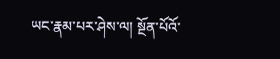ཡང་རྣམ་པར་ཤེས་ལ། སྔོན་པོའོ་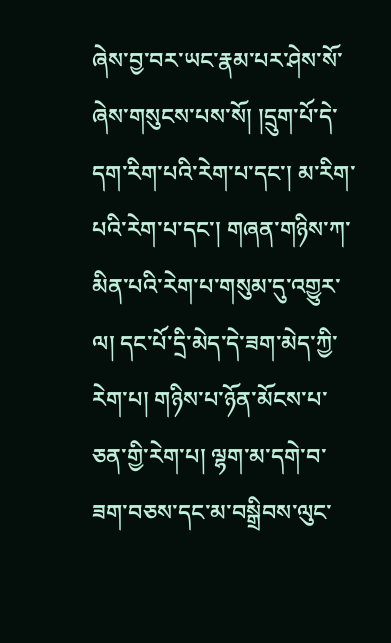ཞེས་བྱ་བར་ཡང་རྣམ་པར་ཤེས་སོ་ཞེས་གསུངས་པས་སོ། །དྲུག་པོ་དེ་དག་རིག་པའི་རེག་པ་དང་། མ་རིག་པའི་རེག་པ་དང་། གཞན་གཉིས་ཀ་མིན་པའི་རེག་པ་གསུམ་དུ་འགྱུར་ལ། དང་པོ་དྲི་མེད་དེ་ཟག་མེད་ཀྱི་རེག་པ། གཉིས་པ་ཉོན་མོངས་པ་ཅན་གྱི་རེག་པ། ལྷག་མ་དགེ་བ་ཟག་བཅས་དང་མ་བསྒྲིབས་ལུང་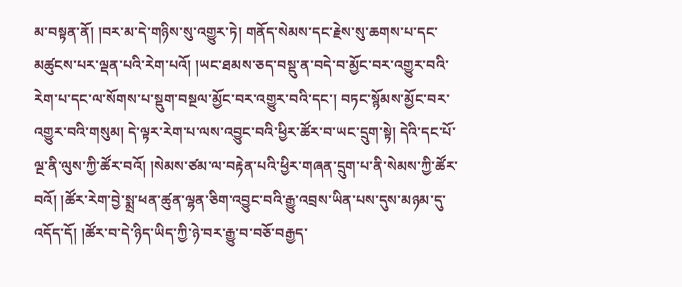མ་བསྟན་ནོ། །བར་མ་དེ་གཉིས་སུ་འགྱུར་ཏེ། གནོད་སེམས་དང་རྗེས་སུ་ཆགས་པ་དང་མཚུངས་པར་ལྡན་པའི་རེག་པའོ། །ཡང་ཐམས་ཅད་བསྡུ་ན་བདེ་བ་མྱོང་བར་འགྱུར་བའི་རེག་པ་དང་ལ་སོགས་པ་སྡུག་བསྔལ་མྱོང་བར་འགྱུར་བའི་དང་། བཏང་སྙོམས་མྱོང་བར་འགྱུར་བའི་གསུམ། དེ་ལྟར་རེག་པ་ལས་འབྱུང་བའི་ཕྱིར་ཚོར་བ་ཡང་དྲུག་སྟེ། དེའི་དང་པོ་ལྔ་ནི་ལུས་ཀྱི་ཚོར་བའོ། །སེམས་ཙམ་ལ་བརྟེན་པའི་ཕྱིར་གཞན་དྲུག་པ་ནི་སེམས་ཀྱི་ཚོར་བའོ། །ཚོར་རེག་བྱེ་སྨྲ་ཕན་ཚུན་ལྷན་ཅིག་འབྱུང་བའི་རྒྱུ་འབྲས་ཡིན་པས་དུས་མཉམ་དུ་འདོད་དོ། །ཚོར་བ་དེ་ཉིད་ཡིད་ཀྱི་ཉེ་བར་རྒྱུ་བ་བཅོ་བརྒྱད་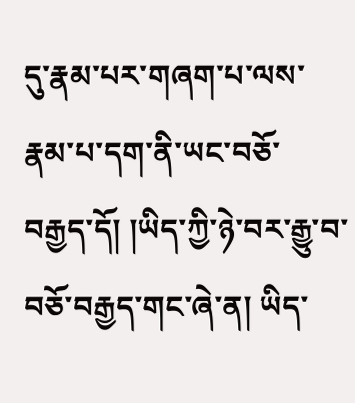དུ་རྣམ་པར་གཞག་པ་ལས་རྣམ་པ་དག་ནི་ཡང་བཅོ་བརྒྱད་དོ། །ཡིད་ཀྱི་ཉེ་བར་རྒྱུ་བ་བཅོ་བརྒྱད་གང་ཞེ་ན། ཡིད་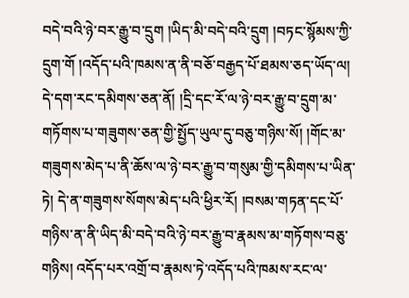བདེ་བའི་ཉེ་བར་རྒྱུ་བ་དྲུག །ཡིད་མི་བདེ་བའི་དྲུག །བཏང་སྙོམས་ཀྱི་དྲུག་གོ །འདོད་པའི་ཁམས་ན་ནི་བཅོ་བརྒྱད་པོ་ཐམས་ཅད་ཡོད་ལ། དེ་དག་རང་དམིགས་ཅན་ནོ། །དྲི་དང་རོ་ལ་ཉེ་བར་རྒྱུ་བ་དྲུག་མ་གཏོགས་པ་གཟུགས་ཅན་གྱི་སྤྱོད་ཡུལ་དུ་བཅུ་གཉིས་སོ། །གོང་མ་གཟུགས་མེད་པ་ནི་ཆོས་ལ་ཉེ་བར་རྒྱུ་བ་གསུམ་གྱི་དམིགས་པ་ཡིན་ཏེ། དེ་ན་གཟུགས་སོགས་མེད་པའི་ཕྱིར་རོ། །བསམ་གཏན་དང་པོ་གཉིས་ན་ནི་ཡིད་མི་བདེ་བའི་ཉེ་བར་རྒྱུ་བ་རྣམས་མ་གཏོགས་བཅུ་གཉིས། འདོད་པར་འགྲོ་བ་རྣམས་ཏེ་འདོད་པའི་ཁམས་རང་ལ་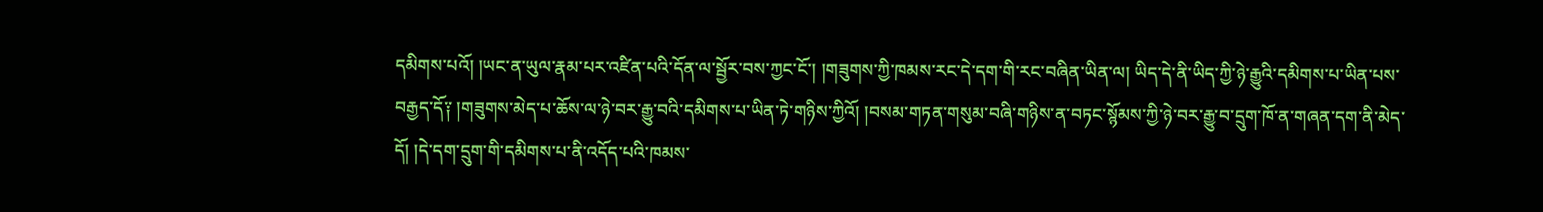དམིགས་པའོ། །ཡང་ན་ཡུལ་རྣམ་པར་འཛིན་པའི་དོན་ལ་སྦྱོར་བས་ཀྱང་ངོ་། །གཟུགས་ཀྱི་ཁམས་རང་དེ་དག་གི་རང་བཞིན་ཡིན་ལ། ཡིད་དེ་ནི་ཡིད་ཀྱི་ཉེ་རྒྱུའི་དམིགས་པ་ཡིན་པས་བརྒྱད་དོ༑ །གཟུགས་མེད་པ་ཆོས་ལ་ཉེ་བར་རྒྱུ་བའི་དམིགས་པ་ཡིན་ཏེ་གཉིས་ཀྱིའོ། །བསམ་གཏན་གསུམ་བཞི་གཉིས་ན་བཏང་སྙོམས་ཀྱི་ཉེ་བར་རྒྱུ་བ་དྲུག་ཁོ་ན་གཞན་དག་ནི་མེད་དོ། །དེ་དག་དྲུག་གི་དམིགས་པ་ནི་འདོད་པའི་ཁམས་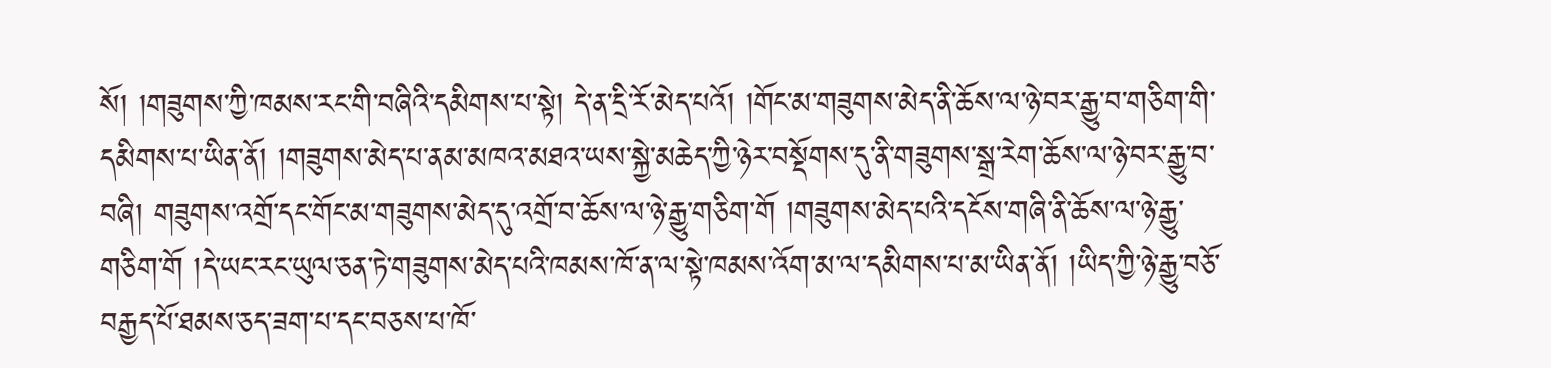སོ། །གཟུགས་ཀྱི་ཁམས་རང་གི་བཞིའི་དམིགས་པ་སྟེ། དེ་ན་དྲི་རོ་མེད་པའོ། །གོང་མ་གཟུགས་མེད་ནི་ཆོས་ལ་ཉེ་བར་རྒྱུ་བ་གཅིག་གི་དམིགས་པ་ཡིན་ནོ། །གཟུགས་མེད་པ་ནམ་མཁའ་མཐའ་ཡས་སྐྱེ་མཆེད་ཀྱི་ཉེར་བསྡོགས་དུ་ནི་གཟུགས་སྒྲ་རེག་ཆོས་ལ་ཉེ་བར་རྒྱུ་བ་བཞི། གཟུགས་འགྲོ་དང་གོང་མ་གཟུགས་མེད་དུ་འགྲོ་བ་ཆོས་ལ་ཉེ་རྒྱུ་གཅིག་གོ །གཟུགས་མེད་པའི་དངོས་གཞི་ནི་ཆོས་ལ་ཉེ་རྒྱུ་གཅིག་གོ །དེ་ཡང་རང་ཡུལ་ཅན་ཏེ་གཟུགས་མེད་པའི་ཁམས་ཁོ་ན་ལ་སྟེ་ཁམས་འོག་མ་ལ་དམིགས་པ་མ་ཡིན་ནོ། །ཡིད་ཀྱི་ཉེ་རྒྱུ་བཅོ་བརྒྱད་པོ་ཐམས་ཅད་ཟག་པ་དང་བཅས་པ་ཁོ་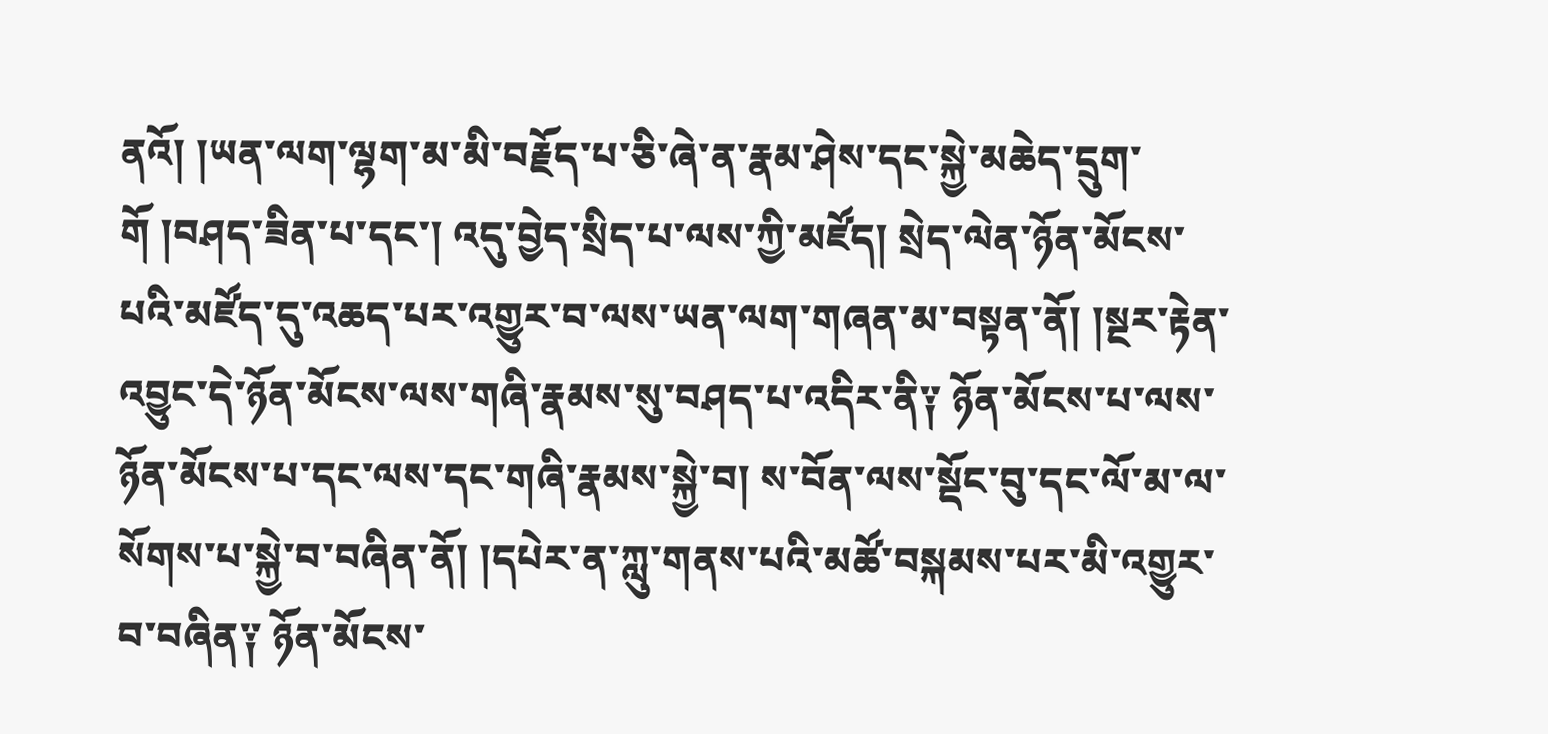ནའོ། །ཡན་ལག་ལྷག་མ་མི་བརྗོད་པ་ཅི་ཞེ་ན་རྣམ་ཤེས་དང་སྐྱེ་མཆེད་དྲུག་གོ །བཤད་ཟིན་པ་དང་། འདུ་བྱེད་སྲིད་པ་ལས་ཀྱི་མཛོད། སྲེད་ལེན་ཉོན་མོངས་པའི་མཛོད་དུ་འཆད་པར་འགྱུར་བ་ལས་ཡན་ལག་གཞན་མ་བསྟན་ནོ། །སྔར་རྟེན་འབྱུང་དེ་ཉོན་མོངས་ལས་གཞི་རྣམས་སུ་བཤད་པ་འདིར་ནི༑ ཉོན་མོངས་པ་ལས་ཉོན་མོངས་པ་དང་ལས་དང་གཞི་རྣམས་སྐྱེ་བ། ས་བོན་ལས་སྡོང་བུ་དང་ལོ་མ་ལ་སོགས་པ་སྐྱེ་བ་བཞིན་ནོ། །དཔེར་ན་ཀླུ་གནས་པའི་མཚོ་བསྐམས་པར་མི་འགྱུར་བ་བཞིན༑ ཉོན་མོངས་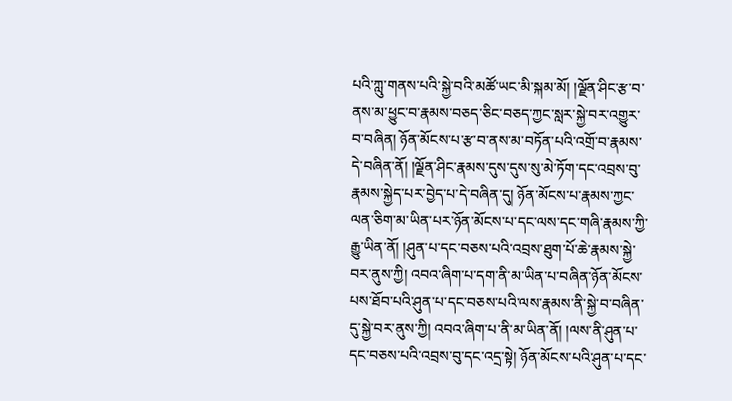པའི་ཀླུ་གནས་པའི་སྐྱེ་བའི་མཚོ་ཡང་མི་སྐམ་མོ། །ལྗོན་ཤིང་རྩ་བ་ནས་མ་ཕྱུང་བ་རྣམས་བཅད་ཅིང་བཅད་ཀྱང་སླར་སྐྱེ་བར་འགྱུར་བ་བཞིན། ཉོན་མོངས་པ་རྩ་བ་ནས་མ་བཏོན་པའི་འགྲོ་བ་རྣམས་དེ་བཞིན་ནོ། །ལྗོན་ཤིང་རྣམས་དུས་དུས་སུ་མེ་ཏོག་དང་འབྲས་བུ་རྣམས་སྐྱེད་པར་བྱེད་པ་དེ་བཞིན་དུ། ཉོན་མོངས་པ་རྣམས་ཀྱང་ལན་ཅིག་མ་ཡིན་པར་ཉོན་མོངས་པ་དང་ལས་དང་གཞི་རྣམས་ཀྱི་རྒྱུ་ཡིན་ནོ། །ཤུན་པ་དང་བཅས་པའི་འབྲས་ཐུག་པོ་ཆེ་རྣམས་སྐྱེ་བར་ནུས་ཀྱི། འབའ་ཞིག་པ་དག་ནི་མ་ཡིན་པ་བཞིན་ཉོན་མོངས་པས་ཐོབ་པའི་ཤུན་པ་དང་བཅས་པའི་ལས་རྣམས་ནི་སྐྱེ་བ་བཞིན་དུ་སྐྱེ་བར་ནུས་ཀྱི། འབའ་ཞིག་པ་ནི་མ་ཡིན་ནོ། །ལས་ནི་ཤུན་པ་དང་བཅས་པའི་འབྲས་བུ་དང་འདྲ་སྟེ། ཉོན་མོངས་པའི་ཤུན་པ་དང་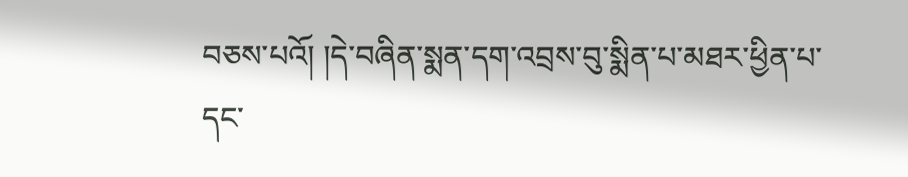བཅས་པའོ། །དེ་བཞིན་སྨན་དག་འབྲས་བུ་སྨིན་པ་མཐར་ཕྱིན་པ་དང་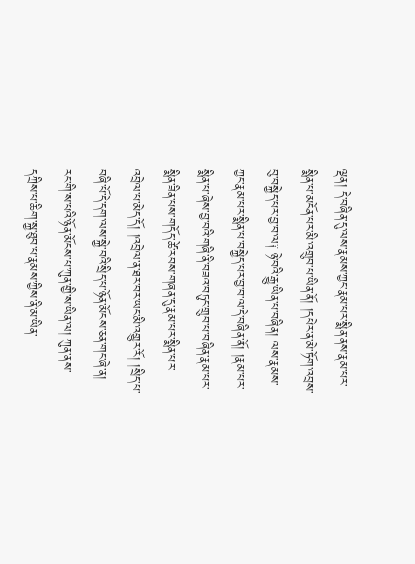ལྡན། དེ་བཞིན་དུ་ལས་རྣམས་ཀྱང་རྣམ་པར་སྨིན་ནས་རྣམ་པར་སྨིན་པ་མངོན་པར་མི་འགྲུབ་པ་ཡིན་ནོ། །དཔེར་ན་མེ་ཏོག་འབྲས་བུ་བསྐྱེད་པར་བྱ་བ་ལ༑ ཉེ་བའི་རྒྱུ་ཡིན་པ་བཞིན། ལས་རྣམས་ཀྱང་རྣམ་པར་སྨིན་པ་བསྐྱེད་པར་བྱ་བ་ལ་དེ་བཞིན་ནོ། །རྣམ་པར་སྨིན་པ་ཞེས་བྱ་བའི་གཞི་ནི་བཟའ་བཏུང་གྲུབ་པ་བཞིན་རྣམ་པར་སྨིན་ཟིན་པས་གདོད་ཚེ་རབས་གཞན་དུ་རྣམ་པར་སྨིན་པར་འབྲེལ་པ་མེད་དོ། །འབྲེལ་ན་ཐར་བར་ཡང་མི་འགྱུར་རོ། །སྲིད་པ་བཞི་པོ་དེ་དག་ལས་སྐྱེ་བའི་སྲིད་པ་ཉོན་མོངས་ཅན་གང་ཞེ་ན། རང་གི་ས་པའི་ཉོན་མོངས་པ་ཀུན་གྱི་ས་ཡིན་ལ། ཀུན་ནས་དཀྲིས་པ་ཆིག་སྐྱ་ཐུབ་པ་རྣམས་ཀྱིས་ནི་མ་ཡིན་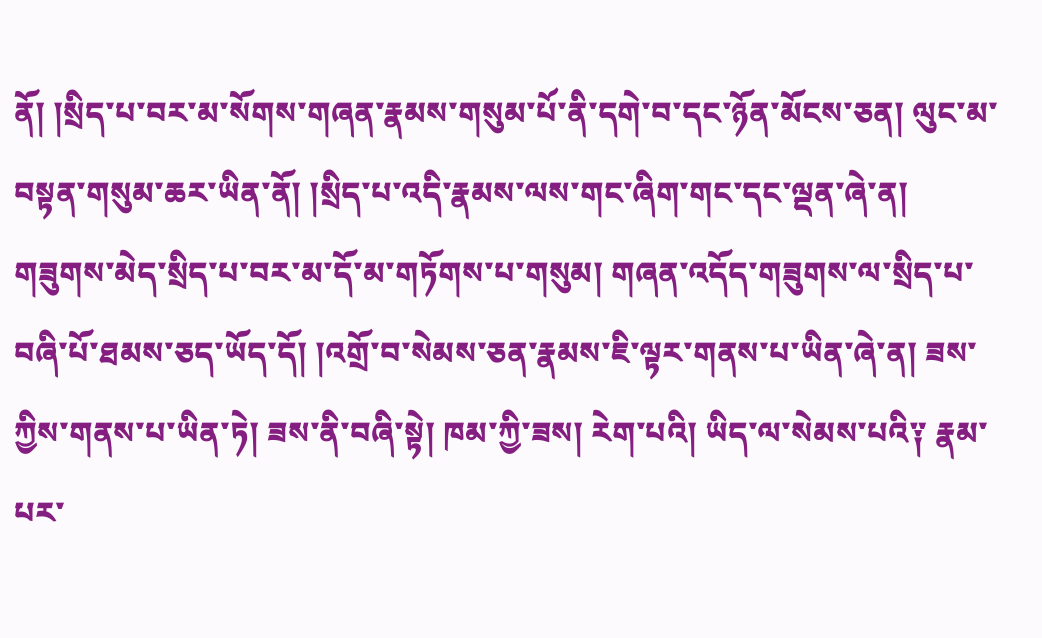ནོ། །སྲིད་པ་བར་མ་སོགས་གཞན་རྣམས་གསུམ་པོ་ནི་དགེ་བ་དང་ཉོན་མོངས་ཅན། ལུང་མ་བསྟན་གསུམ་ཆར་ཡིན་ནོ། །སྲིད་པ་འདི་རྣམས་ལས་གང་ཞིག་གང་དང་ལྡན་ཞེ་ན། གཟུགས་མེད་སྲིད་པ་བར་མ་དོ་མ་གཏོགས་པ་གསུམ། གཞན་འདོད་གཟུགས་ལ་སྲིད་པ་བཞི་པོ་ཐམས་ཅད་ཡོད་དོ། །འགྲོ་བ་སེམས་ཅན་རྣམས་ཇི་ལྟར་གནས་པ་ཡིན་ཞེ་ན། ཟས་ཀྱིས་གནས་པ་ཡིན་ཏེ། ཟས་ནི་བཞི་སྟེ། ཁམ་ཀྱི་ཟས། རེག་པའི། ཡིད་ལ་སེམས་པའི༑ རྣམ་པར་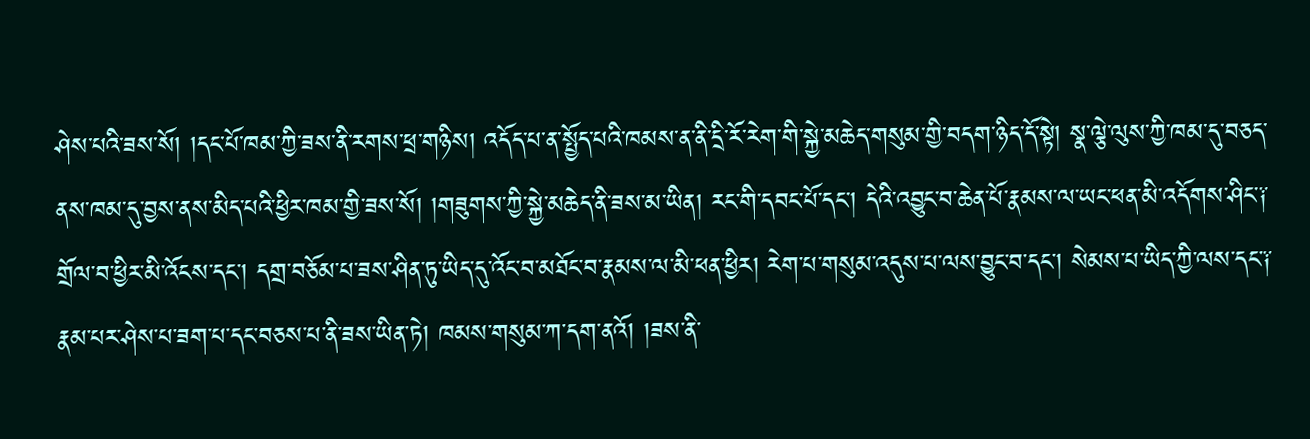ཤེས་པའི་ཟས་སོ། །དང་པོ་ཁམ་ཀྱི་ཟས་ནི་རགས་ཕྲ་གཉིས། འདོད་པ་ན་སྤྱོད་པའི་ཁམས་ན་ནི་དྲི་རོ་རེག་གི་སྐྱེ་མཆེད་གསུམ་གྱི་བདག་ཉིད་དོ་སྟེ། སྣ་ལྕེ་ལུས་ཀྱི་ཁམ་དུ་བཅད་ནས་ཁམ་དུ་བྱས་ནས་མིད་པའི་ཕྱིར་ཁམ་གྱི་ཟས་སོ། །གཟུགས་ཀྱི་སྐྱེ་མཆེད་ནི་ཟས་མ་ཡིན། རང་གི་དབང་པོ་དང་། དེའི་འབྱུང་བ་ཆེན་པོ་རྣམས་ལ་ཡང་ཕན་མི་འདོགས་ཤིང་༑ གྲོལ་བ་ཕྱིར་མི་འོངས་དང་། དགྲ་བཅོམ་པ་ཟས་ཤིན་ཏུ་ཡིད་དུ་འོང་བ་མཐོང་བ་རྣམས་ལ་མི་ཕན་ཕྱིར། རེག་པ་གསུམ་འདུས་པ་ལས་བྱུང་བ་དང་། སེམས་པ་ཡིད་ཀྱི་ལས་དང་༑ རྣམ་པར་ཤེས་པ་ཟག་པ་དང་བཅས་པ་ནི་ཟས་ཡིན་ཏེ། ཁམས་གསུམ་ཀ་དག་ནའོ། །ཟས་ནི་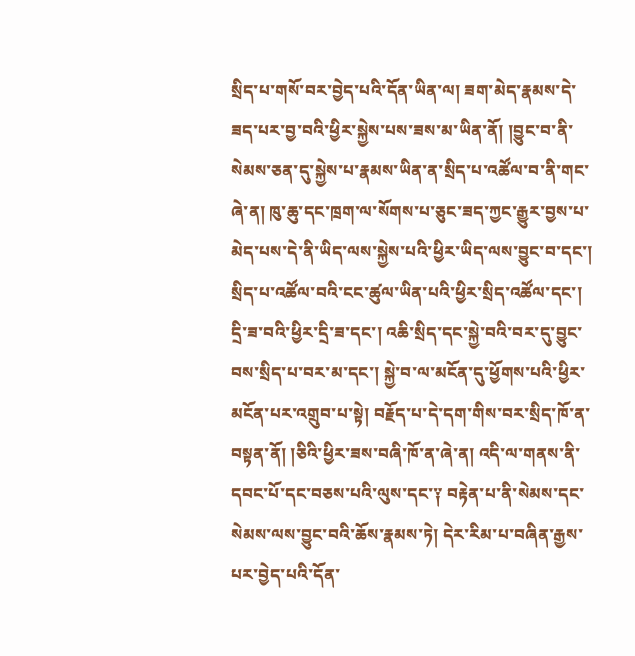སྲིད་པ་གསོ་བར་བྱེད་པའི་དོན་ཡིན་ལ། ཟག་མེད་རྣམས་དེ་ཟད་པར་བྱ་བའི་ཕྱིར་སྐྱེས་པས་ཟས་མ་ཡིན་ནོ། །བྱུང་བ་ནི་སེམས་ཅན་དུ་སྐྱེས་པ་རྣམས་ཡིན་ན་སྲིད་པ་འཚོལ་བ་ནི་གང་ཞེ་ན། ཁུ་ཆུ་དང་ཁྲག་ལ་སོགས་པ་ཅུང་ཟད་ཀྱང་རྒྱུར་བྱས་པ་མེད་པས་དེ་ནི་ཡིད་ལས་སྐྱེས་པའི་ཕྱིར་ཡིད་ལས་བྱུང་བ་དང་། སྲིད་པ་འཚོལ་བའི་ངང་ཚུལ་ཡིན་པའི་ཕྱིར་སྲིད་འཚོལ་དང་། དྲི་ཟ་བའི་ཕྱིར་དྲི་ཟ་དང་། འཆི་སྲིད་དང་སྐྱེ་བའི་བར་དུ་བྱུང་བས་སྲིད་པ་བར་མ་དང་། སྐྱེ་བ་ལ་མངོན་དུ་ཕྱོགས་པའི་ཕྱིར་མངོན་པར་འགྲུབ་པ་སྟེ། བརྗོད་པ་དེ་དག་གིས་བར་སྲིད་ཁོ་ན་བསྟན་ནོ། །ཅིའི་ཕྱིར་ཟས་བཞི་ཁོ་ན་ཞེ་ན། འདི་ལ་གནས་ནི་དབང་པོ་དང་བཅས་པའི་ལུས་དང་༑ བརྟེན་པ་ནི་སེམས་དང་སེམས་ལས་བྱུང་བའི་ཆོས་རྣམས་ཏེ། དེར་རིམ་པ་བཞིན་རྒྱས་པར་བྱེད་པའི་དོན་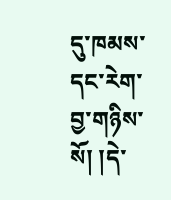དུ་ཁམས་དང་རེག་བྱ་གཉིས་སོ། །དེ་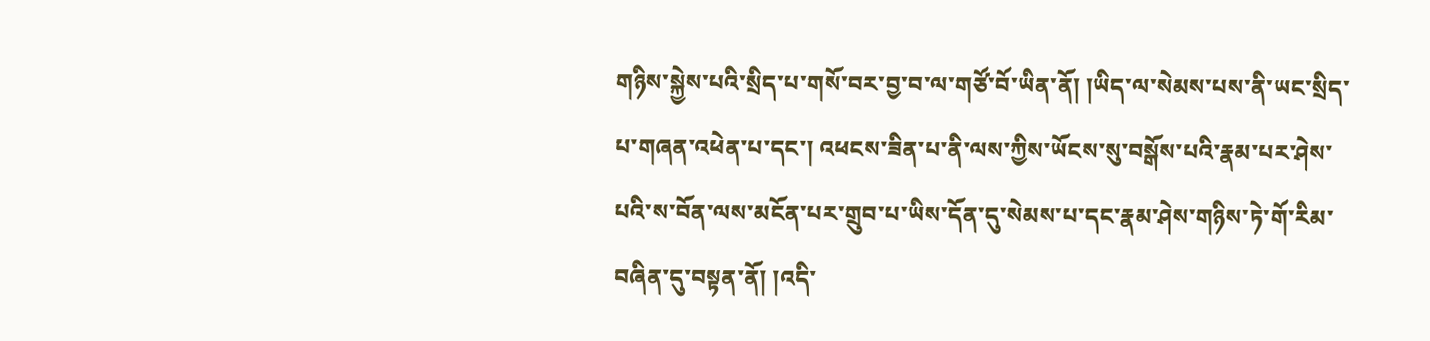གཉིས་སྐྱེས་པའི་སྲིད་པ་གསོ་བར་བྱ་བ་ལ་གཙོ་བོ་ཡིན་ནོ། །ཡིད་ལ་སེམས་པས་ནི་ཡང་སྲིད་པ་གཞན་འཕེན་པ་དང་། འཕངས་ཟིན་པ་ནི་ལས་ཀྱིས་ཡོངས་སུ་བསྒོས་པའི་རྣམ་པར་ཤེས་པའི་ས་བོན་ལས་མངོན་པར་གྲུབ་པ་ཡིས་དོན་དུ་སེམས་པ་དང་རྣམ་ཤེས་གཉིས་ཏེ་གོ་རིམ་བཞིན་དུ་བསྟན་ནོ། །འདི་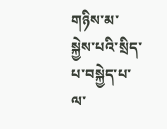གཉིས་མ་སྐྱེས་པའི་སྲིད་པ་བསྐྱེད་པ་ལ་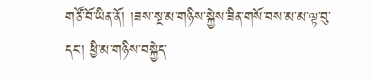གཙོ་བོ་ཡིན་ནོ། །ཟས་སྔ་མ་གཉིས་སྐྱེས་ཟིན་གསོ་བས་མ་མ་ལྟ་བུ་དང་། ཕྱི་མ་གཉིས་བསྐྱེད་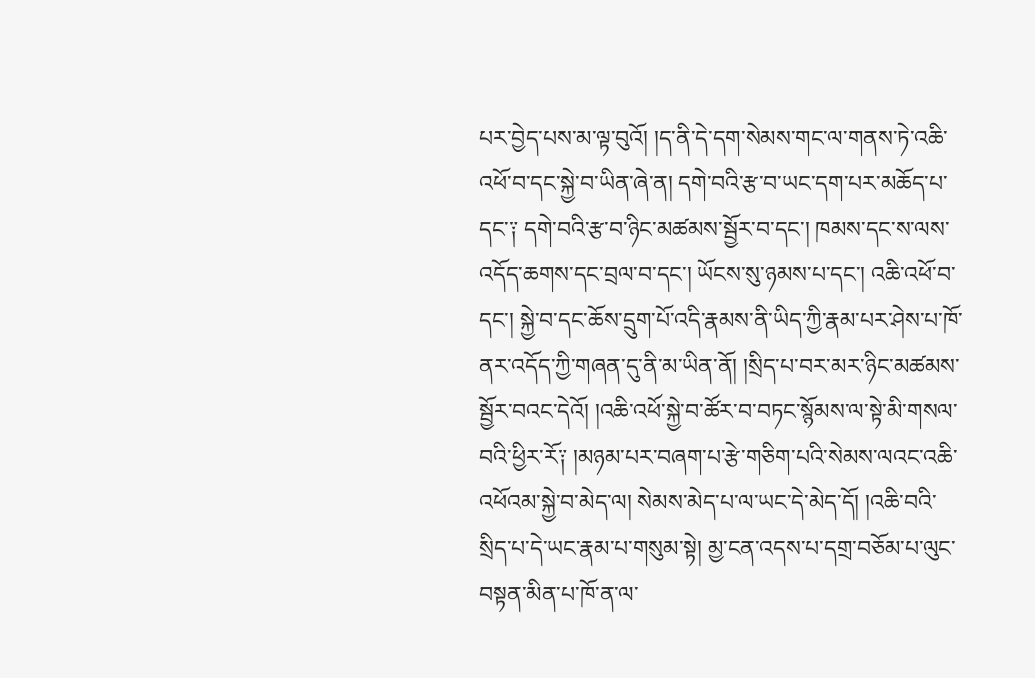པར་བྱེད་པས་མ་ལྟ་བུའོ། །ད་ནི་དེ་དག་སེམས་གང་ལ་གནས་ཏེ་འཆི་འཕོ་བ་དང་སྐྱེ་བ་ཡིན་ཞེ་ན། དགེ་བའི་རྩ་བ་ཡང་དག་པར་མཆོད་པ་དང་༑ དགེ་བའི་རྩ་བ་ཉིང་མཚམས་སྦྱོར་བ་དང་། ཁམས་དང་ས་ལས་འདོད་ཆགས་དང་བྲལ་བ་དང་། ཡོངས་སུ་ཉམས་པ་དང་། འཆི་འཕོ་བ་དང་། སྐྱེ་བ་དང་ཆོས་དྲུག་པོ་འདི་རྣམས་ནི་ཡིད་ཀྱི་རྣམ་པར་ཤེས་པ་ཁོ་ནར་འདོད་ཀྱི་གཞན་དུ་ནི་མ་ཡིན་ནོ། །སྲིད་པ་བར་མར་ཉིང་མཚམས་སྦྱོར་བའང་དེའོ། །འཆི་འཕོ་སྐྱེ་བ་ཚོར་བ་བཏང་སྙོམས་ལ་སྟེ་མི་གསལ་བའི་ཕྱིར་རོ༑ །མཉམ་པར་བཞག་པ་རྩེ་གཅིག་པའི་སེམས་ལའང་འཆི་འཕོའམ་སྐྱེ་བ་མེད་ལ། སེམས་མེད་པ་ལ་ཡང་དེ་མེད་དོ། །འཆི་བའི་སྲིད་པ་དེ་ཡང་རྣམ་པ་གསུམ་སྟེ། མྱ་ངན་འདས་པ་དགྲ་བཅོམ་པ་ལུང་བསྟན་མིན་པ་ཁོ་ན་ལ་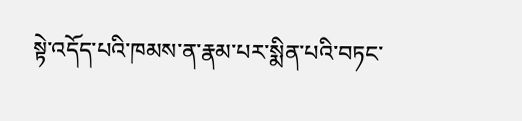སྟེ་འདོད་པའི་ཁམས་ན་རྣམ་པར་སྨིན་པའི་བཏང་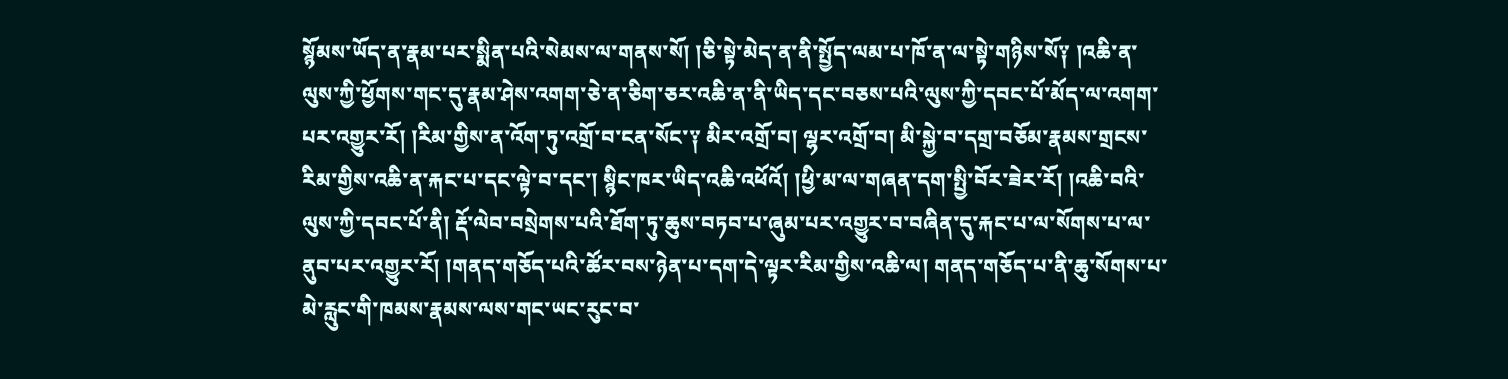སྙོམས་ཡོད་ན་རྣམ་པར་སྨིན་པའི་སེམས་ལ་གནས་སོ། །ཅི་སྟེ་མེད་ན་ནི་སྤྱོད་ལམ་པ་ཁོ་ན་ལ་སྟེ་གཉིས་སོ༑ །འཆི་ན་ལུས་ཀྱི་ཕྱོགས་གང་དུ་རྣམ་ཤེས་འགག་ཅེ་ན་ཅིག་ཅར་འཆི་ན་ནི་ཡིད་དང་བཅས་པའི་ལུས་ཀྱི་དབང་པོ་མོད་ལ་འགག་པར་འགྱུར་རོ། །རིམ་གྱིས་ན་འོག་ཏུ་འགྲོ་བ་ངན་སོང་༑ མིར་འགྲོ་བ། ལྷར་འགྲོ་བ། མི་སྐྱེ་བ་དགྲ་བཅོམ་རྣམས་གྲངས་རིམ་གྱིས་འཆི་ན་རྐང་པ་དང་ལྟེ་བ་དང་། སྙིང་ཁར་ཡིད་འཆི་འཕོའོ། །ཕྱི་མ་ལ་གཞན་དག་སྤྱི་བོར་ཟེར་རོ། །འཆི་བའི་ལུས་ཀྱི་དབང་པོ་ནི། རྡོ་ལེབ་བསྲེགས་པའི་ཐོག་ཏུ་ཆུས་བཏབ་པ་ཞུམ་པར་འགྱུར་བ་བཞིན་དུ་རྐང་པ་ལ་སོགས་པ་ལ་ནུབ་པར་འགྱུར་རོ། །གནད་གཅོད་པའི་ཚོར་བས་ཉེན་པ་དག་དེ་ལྟར་རིམ་གྱིས་འཆི་ལ། གནད་གཅོད་པ་ནི་ཆུ་སོགས་པ་མེ་རླུང་གི་ཁམས་རྣམས་ལས་གང་ཡང་རུང་བ་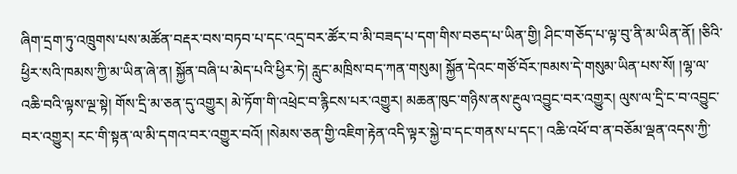ཞིག་དྲག་ཏུ་འཁྲུགས་པས་མཚོན་བརྡར་བས་བཏབ་པ་དང་འདྲ་བར་ཚོར་བ་མི་བཟད་པ་དག་གིས་བཅད་པ་ཡིན་གྱི། ཤིང་གཅོད་པ་ལྟ་བུ་ནི་མ་ཡིན་ནོ། །ཅིའི་ཕྱིར་སའི་ཁམས་ཀྱི་མ་ཡིན་ཞེ་ན། སྐྱོན་བཞི་པ་མེད་པའི་ཕྱིར་ཏེ། རླུང་མཁྲིས་བད་ཀན་གསུམ། སྐྱོན་དེའང་གཙོ་བོར་ཁམས་དེ་གསུམ་ཡིན་པས་སོ། །ལྷ་ལ་འཆི་བའི་ལྟས་ལྔ་སྟེ། གོས་དྲི་མ་ཅན་དུ་འགྱུར། མེ་ཏོག་གི་འཕྲེང་བ་རྙིངས་པར་འགྱུར། མཆན་ཁུང་གཉིས་ནས་རྔུལ་འབྱུང་བར་འགྱུར། ལུས་ལ་དྲི་ང་བ་འབྱུང་བར་འགྱུར། རང་གི་སྟན་ལ་མི་དགའ་བར་འགྱུར་བའོ། །སེམས་ཅན་གྱི་འཇིག་རྟེན་འདི་ལྟར་སྐྱེ་བ་དང་གནས་པ་དང་། འཆི་འཕོ་བ་ན་བཅོམ་ལྡན་འདས་ཀྱི་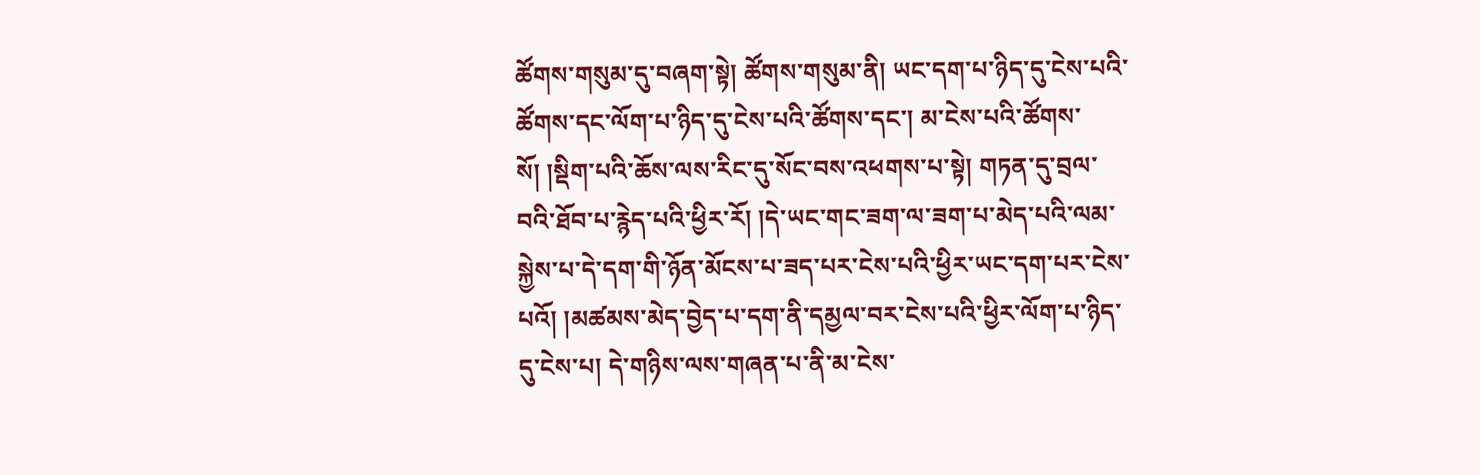ཚོགས་གསུམ་དུ་བཞག་སྟེ། ཚོགས་གསུམ་ནི། ཡང་དག་པ་ཉིད་དུ་ངེས་པའི་ཚོགས་དང་ལོག་པ་ཉིད་དུ་ངེས་པའི་ཚོགས་དང་། མ་ངེས་པའི་ཚོགས་སོ། །སྡིག་པའི་ཆོས་ལས་རིང་དུ་སོང་བས་འཕགས་པ་སྟེ། གཏན་དུ་བྲལ་བའི་ཐོབ་པ་རྙེད་པའི་ཕྱིར་རོ། །དེ་ཡང་གང་ཟག་ལ་ཟག་པ་མེད་པའི་ལམ་སྐྱེས་པ་དེ་དག་གི་ཉོན་མོངས་པ་ཟད་པར་ངེས་པའི་ཕྱིར་ཡང་དག་པར་ངེས་པའོ། །མཚམས་མེད་བྱེད་པ་དག་ནི་དམྱལ་བར་ངེས་པའི་ཕྱིར་ལོག་པ་ཉིད་དུ་ངེས་པ། དེ་གཉིས་ལས་གཞན་པ་ནི་མ་ངེས་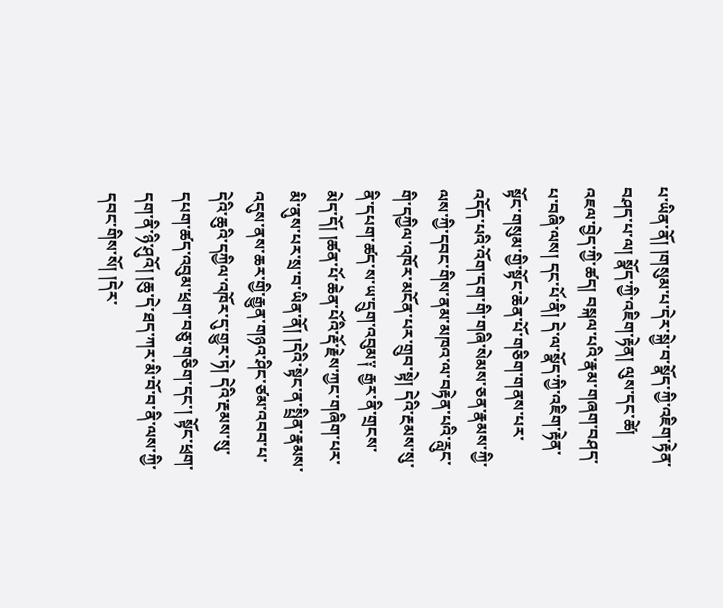པ་ཡིན་ནོ། །གསུམ་པ་དེར་སྐྱེ་བ་སྣོད་ཀྱི་འཇིག་རྟེན་བཤད་པ་ལ། སྣོད་ཀྱི་འཇིག་རྟེན། ལུས་དང་ཚེ། འཇལ་བྱེད་ཀྱི་ཚད། བསྐལ་པའི་རྣམ་གཞག་བཤད་པ་བཞི་ལས། དང་པོ་ནི། དེ་ལ་སྣོད་ཀྱི་འཇིག་རྟེན་སྟོང་གསུམ་གྱི་སྟོང་ཆེན་པོ་གཅིག་གནས་པར་འདོད་པའི་འོག་དག་གི་གཞི་སེམས་ཅན་རྣམས་ཀྱི་ལས་ཀྱི་དབང་གིས་ནམ་མཁའ་ལ་བརྟེན་པའི་རླུང་གི་དཀྱིལ་འཁོར་མངོན་པར་གྲུབ་སྟེ། དེའི་རྔམས་སུ་ནི་དཔག་ཚད་ས་ཡ་དྲུག་འབུམ༑ རྒྱར་ནི་གྲངས་མེད་དོ། །ཚན་པོ་ཆེན་པོའི་རྡོ་རྗེས་ཀྱང་གཞིག་པར་མི་ནུས་པར་སྲ་བ་ཡིན་ནོ། །དེའི་སྟེང་ན་སྤྲིན་རྣམས་འདུས་ནས་ཆར་གྱི་རྒྱུན་གཉའ་ཤིང་ཙམ་འབབ་པ་དེའི་ཆུའི་དཀྱིལ་འཁོར་དུ་གྱུར་ཏེ། དེའི་རྔམས་སུ་དཔག་ཚད་འབུམ་ཕྲག་བཅུ་གཅིག་དང་། སྟོང་ཕྲག་དག་ནི་ཉི་ཤུའོ། །ཆུ་དེ་ཐད་ཀར་མི་བོ་བ་ནི་ལས་ཀྱི་དབང་གིས་སོ། །དེར་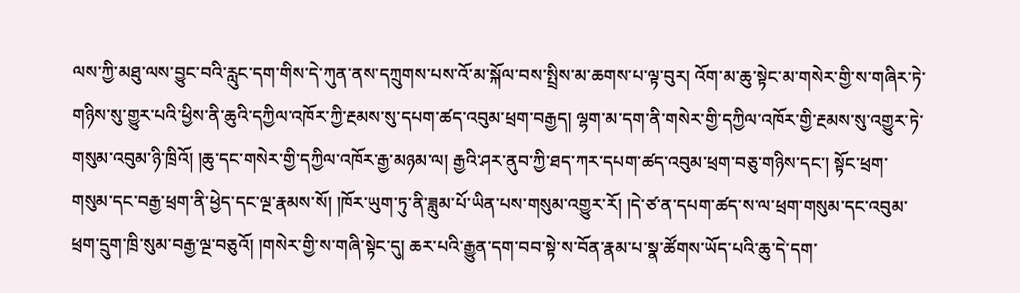ལས་ཀྱི་མཐུ་ལས་བྱུང་བའི་རླུང་དག་གིས་དེ་ཀུན་ནས་དཀྲུགས་པས་འོ་མ་སྐོལ་བས་སྤྲིས་མ་ཆགས་པ་ལྟ་བུར། འོག་མ་ཆུ་སྟེང་མ་གསེར་གྱི་ས་གཞིར་ཏེ་གཉིས་སུ་གྱུར་པའི་ཕྱིས་ནི་ཆུའི་དཀྱིལ་འཁོར་ཀྱི་རྔམས་སུ་དཔག་ཚད་འབུམ་ཕྲག་བརྒྱད། ལྷག་མ་དག་ནི་གསེར་གྱི་དཀྱིལ་འཁོར་གྱི་རྔམས་སུ་འགྱུར་ཏེ་གསུམ་འབུམ་ཉི་ཁྲིའོ། །ཆུ་དང་གསེར་གྱི་དཀྱིལ་འཁོར་རྒྱ་མཉམ་ལ། རྒྱའི་ཤར་ནུབ་ཀྱི་ཐད་ཀར་དཔག་ཚད་འབུམ་ཕྲག་བཅུ་གཉིས་དང་། སྟོང་ཕྲག་གསུམ་དང་བརྒྱ་ཕྲག་ནི་ཕྱེད་དང་ལྔ་རྣམས་སོ། །ཁོར་ཡུག་ཏུ་ནི་ཟླུམ་པོ་ཡིན་པས་གསུམ་འགྱུར་རོ། །དེ་ཙ་ན་དཔག་ཚད་ས་ལ་ཕྲག་གསུམ་དང་འབུམ་ཕྲག་དྲུག་ཁྲི་སུམ་བརྒྱ་ལྔ་བཅུའོ། །གསེར་གྱི་ས་གཞི་སྟེང་དུ། ཆར་པའི་རྒྱུན་དག་བབ་སྟེ་ས་བོན་རྣམ་པ་སྣ་ཚོགས་ཡོད་པའི་ཆུ་དེ་དག་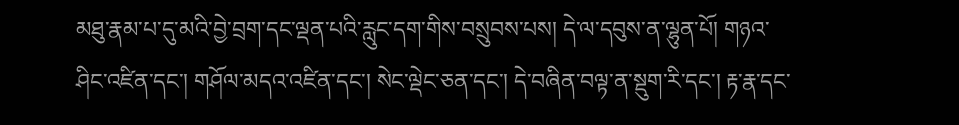མཐུ་རྣམ་པ་དུ་མའི་བྱེ་བྲག་དང་ལྡན་པའི་རླུང་དག་གིས་བསྲུབས་པས། དེ་ལ་དབུས་ན་ལྷུན་པོ། གཉའ་ཤིང་འཛིན་དང་། གཤོལ་མདའ་འཛིན་དང་། སེང་ལྡེང་ཅན་དང་། དེ་བཞིན་བལྟ་ན་སྡུག་རི་དང་། རྟ་རྣ་དང་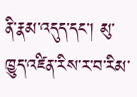ནི་རྣམ་འདུད་དང་། མུ་ཁྱུད་འཛིན་རིས་ར་བ་རིམ་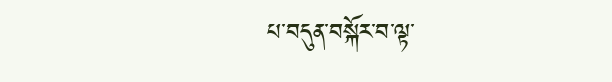པ་བདུན་བསྐོར་བ་ལྟ་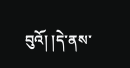བུའོ། །དེ་ནས་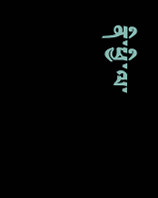ནི་ཕྱི་ལ་